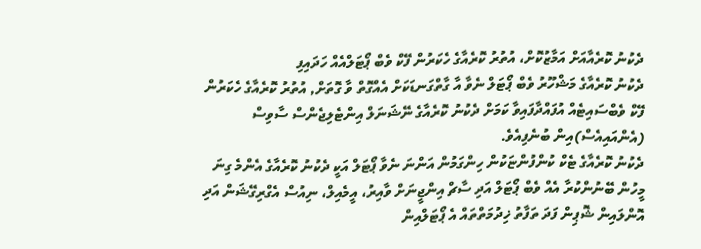ދެކުނު ކޮރެއާއަށް އަމާޒުކޮށް، އުތުރު ކޮރެއާގެ ހެކަރުން ފޭކް ވެބް ޕޯޓަލްއެއް ހަދައިފި
ދެކުނު ކޮރެއާގެ މަޝްހޫރު ވެބް ޕޯޓަލް ނެވާ އާ ގާތްގަނޑަކަށް އެއްގޮތް ވާ ގޮތަށް, އުތުރު ކޮރެއާގެ ހެކަރުން ފޭކް ވެބްސައިޓެއް އުފައްދާފައިވާ ކަމަށް ދެކުނު ކޮރެއާގެ ނޭޝަނަލް އިންޓެލިޖެންސް ސާވިސް (އެންއައިއެސް)އިން ބުނެފިއެވެ.
ދެކުނު ކޮރެއާގެ ޓެކް ކުންފުންޏަކުން ހިންގަމުން އަންނަ ނެވާ ޕޯޓަލް އަކީ ދެކުނު ކޮރެއާގެ އެންމެ ގިނަ މީހުން ބޭނުންކުރާ އެއް ވެބް ޕޯޓަލް އަދި ސާޗް އިންޖީނަށް ވާއިރު، އީމެއިލް، ނިއުސް އެގްރިގޭޝަން އަދި އޮންލައިން ޝޮޕިން ފަދަ ތަފާތު ޚިދުމަތްތައް އެ ޕޯޓަލްއިން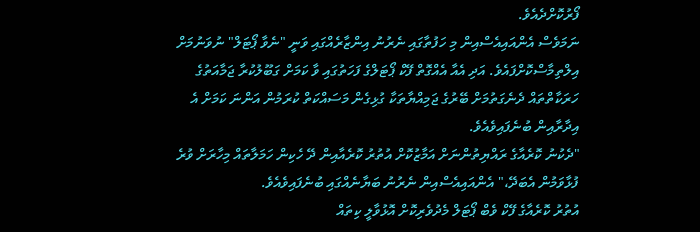ފޯރުކޮށްދެއެވެ.
ނަމަވެސް އެންއައިއެސްއިން މި ހަފުތާގައި ނެރުނު އިންޒާރެއްގައި ވަނީ "ނެވާ ޕޯޓަލް" ނުވަނުމަށް އިލްތިމާސްކޮށްފައެވެ. އަދި އެއާ އެއްގޮތް ފޭކް ޕޯޓަލްގެ ފަހަތުގައި ވާ ކަމަށް ގަބޫލުކުރާ ޖަމާއަތުގެ ހަރަކާތްތައް ދެނެގަތުމަށް ބޭރުގެ ޖަމިއްޔާތަކާ ގުޅިގެން މަސައްކަތް ކުރަމުން އަންނަ ކަމަށް އެ އިދާރާއިން ބުނެފައިވެއެވެ.
"ދެކުނު ކޮރެއާގެ ރައްޔިތުންނަށް އަމާޒުކޮށް އުތުރު ކޮރެއާއިން ދޭ ހެކިން ހަމަލާތައް މިހާރަށް ވުރެ ފުޅާވަމުން އެބަދޭ،" އެންއައިއެސްއިން ނެރުނު ބަޔާނެއްގައި ބުނެފައިވެއެވެ.
އުތުރު ކޮރެއާގެ ފޭކް ވެބް ޕޯޓަލް މެދުވެރިކޮށް އޮޅުވާލީ ކިތައް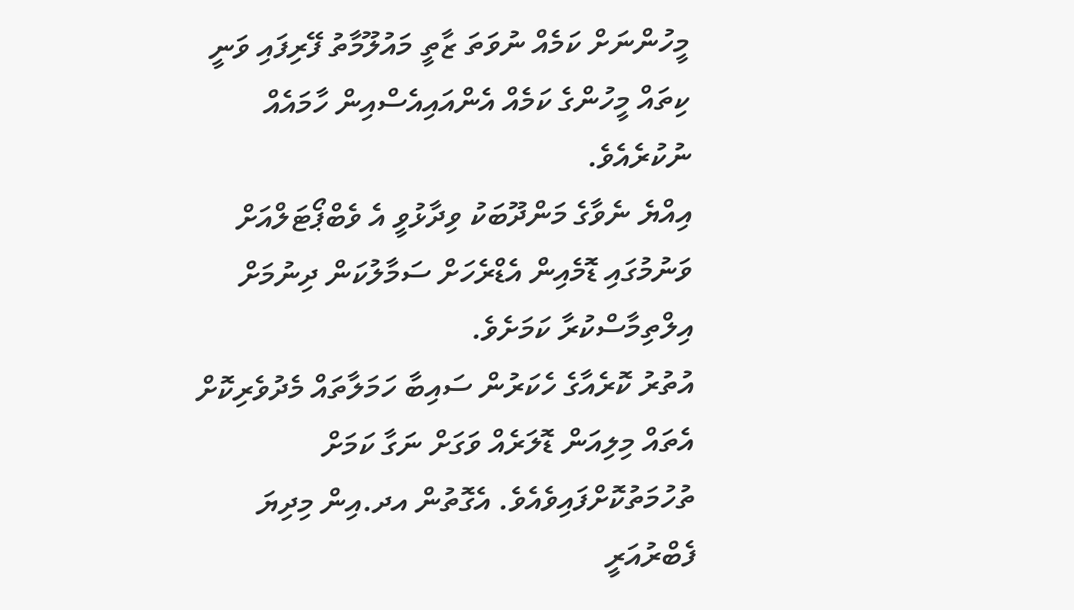މީހުންނަށް ކަމެއް ނުވަތަ ޒާތީ މައުލޫމާތު ފޭރިފައި ވަނީ ކިތައް މީހުންގެ ކަމެއް އެންއައިއެސްއިން ހާމައެއް ނުކުރެއެވެ.
އިއްޔެ ނެވާގެ މަންދޫބަކު ވިދާޅުވީ އެ ވެބްޕޯޓަލްއަށް ވަނުމުގައި ޑޮމެއިން އެޑްރެހަށް ސަމާލުކަން ދިނުމަށް އިލްތިމާސްކުރާ ކަމަށެވެ.
އުތުރު ކޮރެއާގެ ހެކަރުން ސައިބާ ހަމަލާތައް މެދުވެރިކޮށް އެތައް މިލިއަން ޑޮލަރެއް ވަގަށް ނަގާ ކަމަށް ތުހުމަތުކޮށްފައިވެއެވެ. އެގޮތުން އދ.އިން މިދިޔަ ފެބްރުއަރީ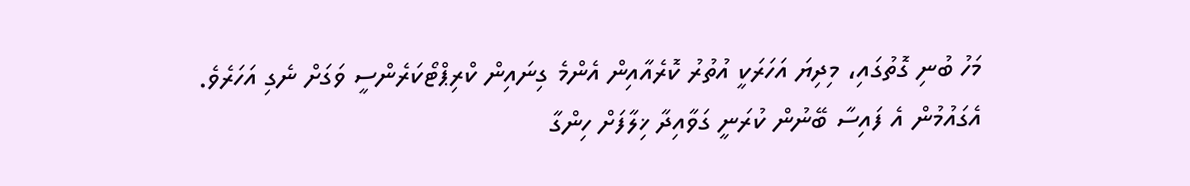މަހު ބުނި ގޮތުގައި، މިދިޔަ އަހަރަކީ އުތުރު ކޮރެއާއިން އެންމެ ގިނައިން ކްރިޕްޓޯކަރެންސީ ވަގަށް ނެގި އަހަރެވެ. އެގައުމުން އެ ފައިސާ ބޭނުން ކުރަނީ ގަވާއިދާ ޚިލާފަށް ހިންގާ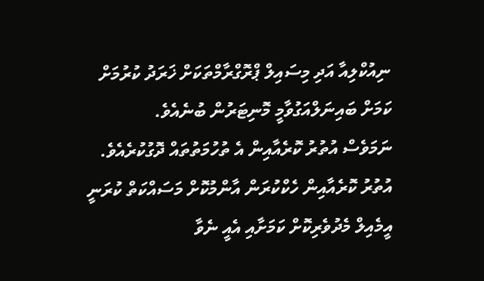ނިއުކްލިއާ އަދި މިސައިލް ޕްރޮގްރާމްތަކަށް ޚަރަދު ކުރުމަށް ކަމަށް ބައިނަލްއަގުވާމީ މޮނިޓަރުން ބުނެއެވެ.
ނަމަވެސް އުތުރު ކޮރެއާއިން އެ ތުހުމަތުތައް ދޮގުކުރެއެވެ.
އުތުރު ކޮރެއާއިން ހެކްކުރަން އާންމުކޮށް މަސައްކަތް ކުރަނީ އީމެއިލް މެދުވެރިކޮށް ކަމަށާއި އެއީ ނެވާ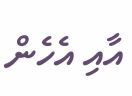އާއި އެހެން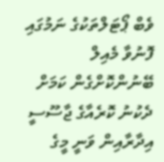ވެބް ޕޯޓަލްތަކުގެ ނަމުގައި ފޮނުވާ މެއިލް ބޭނުންކޮށްގެން ކަމަށް ދެކުނު ކޮރެއާގެ ޖާސޫސީ އިދާރާއިން ވަނީ މީގެ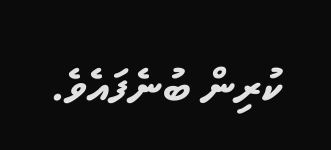ކުރިން ބުނެފައެވެ.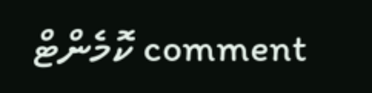comment ކޮމެންޓް